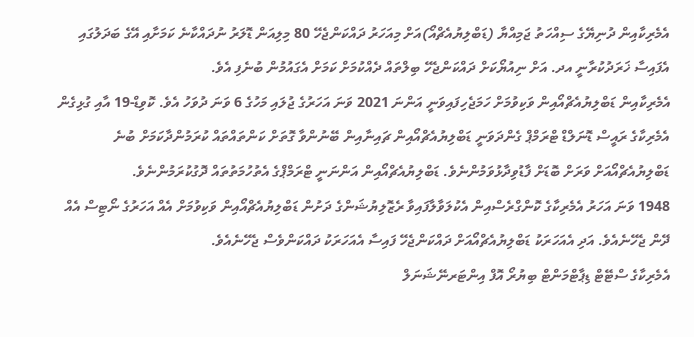އެމެރިކާއިން ދުނިޔޭގެ ސިއްހަތު ޖަމިއްޔާ (ޑަބްލިޔުއެޗްއޯ)އަށް މިއަހަރު ދައްކަންޖެހޭ 80 މިލިއަން ޑޮލަރު ނުދައްކާނެ ކަމަށާއި އޭގެ ބަދަލުގައި އެފައިސާ ޚަރަދުކުރާނީ އދ. އަށް ނިއުޔޯކަށް ދައްކަންޖެހޭ ބިލްތައް ދެއްކުމަށް ކަމަށް އެގައުމުން ބުނެފި އެވެ.
އެމެރިކާއިން ޑަބްލިޔުއެޗްއޯއިން ވަކިވުމަށް ހަމަޖެހިފައިވަނީ އަންނަ 2021 ވަނަ އަހަރުގެ ޖުލައި މަހުގެ 6 ވަނަ ދުވަހު އެވެ. ކޮވިޑް-19 އާއި ގުޅިގެން އެމެރިކާގެ ރައީސް ޑޮނަލްޑް ޓްރަމްޕް ގެންދަވަނީ ޑަބްލިޔުއެޗްއޯއިން ޗައިނާއިން ބޭނުންވާ ގޮތަށް ކަންތައްތައް ކުރަމުންދާކަމަށް ބުނެ ޑަބްލިޔުއެޗްއޯއަށް ވަރަށް ބޮޑަށް ފާޑުވިދާޅުވަމުންނެވެ. ޑަބްލިޔުއެޗްއޯއިން އަންނަނީ ޓްރަމްޕްގެ އެތުހުމަތުތައް ދޮގުކުރަމުންނެވެ.
1948 ވަނަ އަހަރު އެމެރިކާގެ ކޮންގްރެސްއިން އެކުލަވާލާފައިވާ ރެޒޮލިޔުޝަންގެ ދަށުން ޑަބްލިޔުއެޗްއޯއިން ވަކިވުމަށް އެއް އަހަރުގެ ނޯޓިސް އެއް ދޭން ޖެހޭނެއެވެ. އަދި އެއަހަރަކު ޑަބްލިޔުއެޗްއޯއަށް ދައްކަންޖެހޭ ފައިސާ އެއަހަރަކު ދައްކަންވެސް ޖެހޭނެއެވެ.
އެމެރިކާގެ ސްޓޭޓް ޑިޕާޓްމަންޓް ބިޔުރޯ އޮފް އިންޓަރނޭޝަނަލް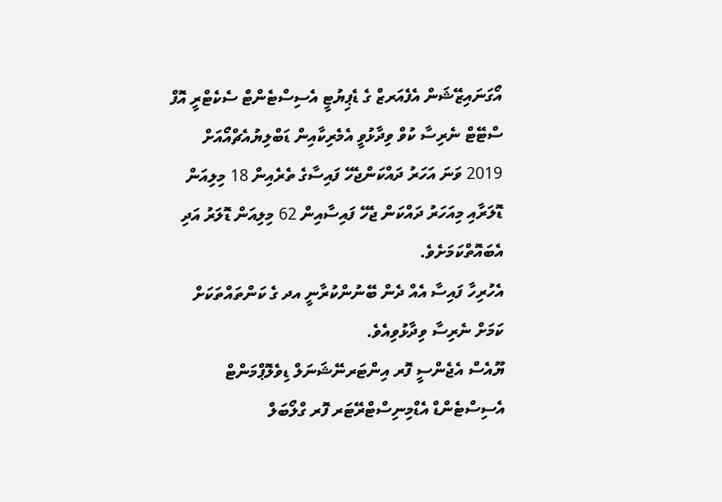އޯގަނައިޒޭޝަން އެފެއަރޒް ގެ ޑެޕިޔުޓީ އެސިސްޓެންޓް ސެކެޓްރީ އޮފް ސްޓޭޓް ނެރިސާ ކުވް ވިދާޅުވީ އެމެރިކާއިން ޑަބްލިޔުއެޗްއޯއަށް 2019 ވަނަ އަހަރު ދައްކަންޖެހޭ ފައިސާގެ ތެރެއިން 18 މިލިއަން ޑޮލަރާއި މިއަހަރު ދައްކަން ޖެހޭ ފައިސާއިން 62 މިލިއަން ޑޮލަރު އަދި އެބައޮތްކަމަށެވެ.
އެހުރިހާ ފައިސާ އެއް ދެން ބޭނުންކުރާނީ އދ ގެ ކަންތައްތަކަށް ކަމަށް ނެރިސާ ވިދާޅުވިއެވެ.
ޔޫއެސް އެޖެންސީ ފޮރ އިންޓަރނޭޝަނަލް ޑިވެލޮޕްމަންޓް އެސިސްޓެންޑް އެޑްމިނިސްޓްރޭޓަރ ފޮރ ގްލޯބަލް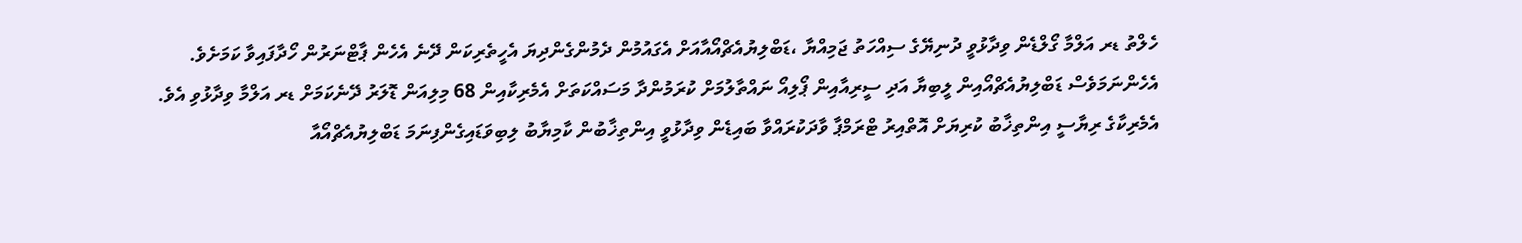ހެލްތު ޑރ އަލްމާ ގޯލްޑެން ވިދާޅުވީ ދުނިޔޭގެ ސިއްހަތު ޖަމިއްޔާ ،ޑަބްލިޔުއެޗްއޯއާއަށް އެގައުމުން ދެމުންގެންދިޔަ އެހީތެރިކަން ދޭނެ އެހެން ޕާޓްނަރުން ހޯދާފައިވާ ކަމަށެވެ.
އެހެންނަމަވެސް ޑަބްލިޔުއެޗްއޯއިން ލީބިޔާ އަދި ސީރިއާއިން ޕޯލިއޯ ނައްތާލުމަށް ކުރަމުންދާ މަސައްކަތަށް އެމެރިކާއިން 68 މިލިއަން ޑޮލަރު ދޭނެކަމަށް ޑރ އަލްމާ ވިދާޅުވި އެވެ.
އެމެރިކާގެ ރިޔާސީ އިންތިޚާބު ކުރިޔަށް އޮތްއިރު ޓްރަމްޕާ ވާދަކުރައްވާ ބައިޑެން ވިދާޅުވީ އިންތިޚާބުން ކާމިޔާބު ލިބިވަޑައިގެންފިނަމަ ޑަބްލިޔުއެޗްއޯއާ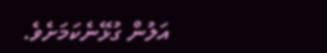އަލުން ގުޅޭނެކަމަށެވެ.